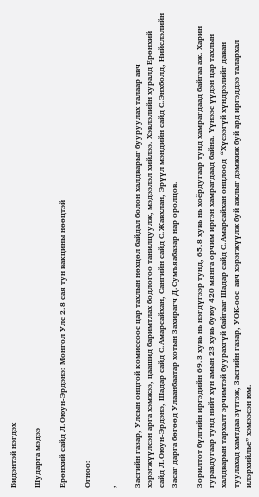Бидэнтэй нэгдэх

Шударга мэдээ

Ерөнхий сайд Л.Оюун-Эрдэнэ: Монгол Улс 2.8 сая тун вакцины нөөцтэй

Огноо:

,

Засгийн газар, Улсын онцгой комиссоос цар тахлын нөхцөл байдал болон халдварыг бууруулах талаар авч хэрэгжүүлсэн арга хэмжээ, цаашид баримтлах бодлогоо танилцуулж, мэдээлэл хийлээ. Хэвлэлийн хуралд Ерөнхий сайд Л.Оюун-Эрдэнэ, Шадар сайд С.Амарсайхан, Сангийн сайд С.Жавхлан, Эрүүл мэндийн сайд С.Энхболд, Нийслэлийн Засаг дарга бөгөөд Улаанбаатар хотын Захирагч Д.Сумъяабазар нар оролцов.

Зорилтот бүлгийн иргэдийн 69.3 хувь нь нэгдүгээр тунд, 65.8 хувь нь хоёрдугаар тунд хамрагдаад байгаа аж. Харин гуравдугаар тунд нийт хүн амын 23 хувь буюу 420 мянга орчим иргэн хамрагдаад байна. Үүнээс үүдэн цар тахлын халдварын тархалт эрчимтэй буурахгүй байгааг Шадар сайд С.Амарсайхан онцлоод  “Хүсээгүй хүндрэлийг даван туулахад хамтдаа зүтгэж, Засгийн газар, УОК-оос  авч хэрэгжүүлж буй ажлыг дэмжиж буй ард иргэддээ талархал илэрхийлье” хэмээсэн юм.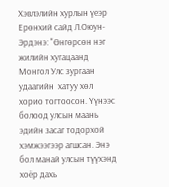Хэвлэлийн хурлын үеэр Ерөнхий сайд Л.Оюун-Эрдэнэ: "Өнгөрсөн нэг жилийн хугацаанд Монгол Улс зургаан удаагийн  хатуу хөл хорио тогтоосон. Үүнээс болоод улсын маань эдийн засаг тодорхой хэмжээгээр агшсан. Энэ бол манай улсын түүхэнд хоёр дахь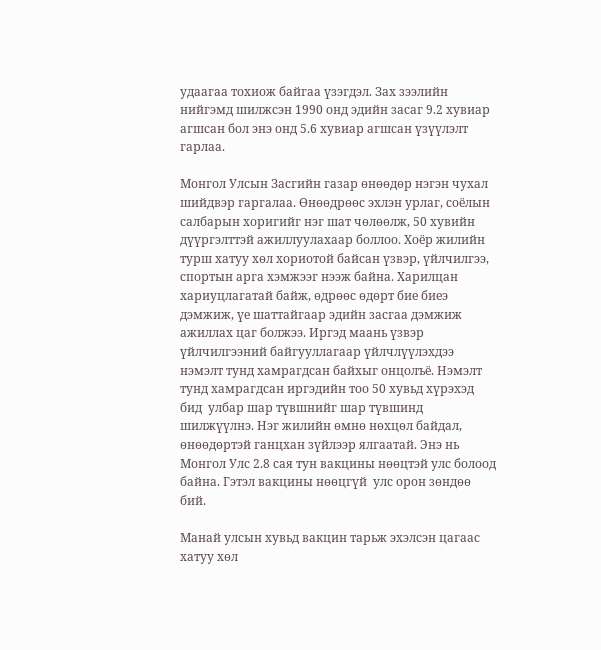удаагаа тохиож байгаа үзэгдэл. Зах зээлийн нийгэмд шилжсэн 1990 онд эдийн засаг 9.2 хувиар агшсан бол энэ онд 5.6 хувиар агшсан үзүүлэлт гарлаа.

Монгол Улсын Засгийн газар өнөөдөр нэгэн чухал шийдвэр гаргалаа. Өнөөдрөөс эхлэн урлаг, соёлын салбарын хоригийг нэг шат чөлөөлж, 50 хувийн дүүргэлттэй ажиллуулахаар боллоо. Хоёр жилийн турш хатуу хөл хориотой байсан үзвэр, үйлчилгээ, спортын арга хэмжээг нээж байна. Харилцан хариуцлагатай байж, өдрөөс өдөрт бие биеэ дэмжиж, үе шаттайгаар эдийн засгаа дэмжиж ажиллах цаг болжээ. Иргэд маань үзвэр үйлчилгээний байгууллагаар үйлчлүүлэхдээ нэмэлт тунд хамрагдсан байхыг онцолъё. Нэмэлт тунд хамрагдсан иргэдийн тоо 50 хувьд хүрэхэд бид  улбар шар түвшнийг шар түвшинд шилжүүлнэ. Нэг жилийн өмнө нөхцөл байдал, өнөөдөртэй ганцхан зүйлээр ялгаатай. Энэ нь Монгол Улс 2.8 сая тун вакцины нөөцтэй улс болоод байна. Гэтэл вакцины нөөцгүй  улс орон зөндөө бий.

Манай улсын хувьд вакцин тарьж эхэлсэн цагаас хатуу хөл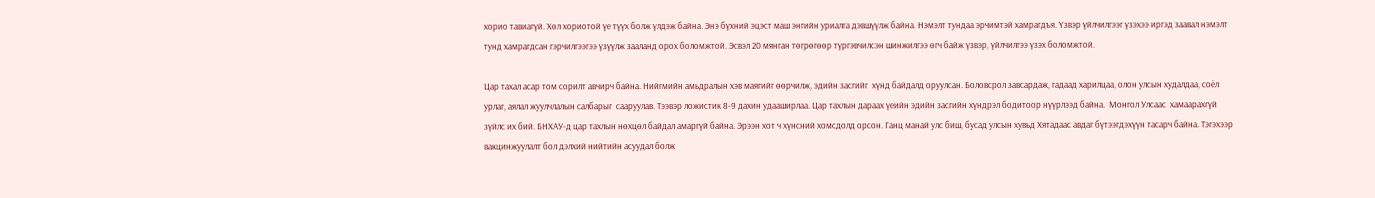хорио тавиагүй. Хөл хориотой үе түүх болж үлдэж байна. Энэ бүхний эцэст маш энгийн уриалга дэвшүүлж байна. Нэмэлт тундаа эрчимтэй хамрагдъя. Үзвэр үйлчилгээг үзэхээ иргэд заавал нэмэлт тунд хамрагдсан гэрчилгээгээ үзүүлж зааланд орох боломжтой. Эсвэл 20 мянган төгрөгөөр түргэвчилсэн шинжилгээ өгч байж үзвэр, үйлчилгээ үзэх боломжтой.

Цар тахал асар том сорилт авчирч байна. Нийгмийн амьдралын хэв маягийг өөрчилж, эдийн засгийг  хүнд байдалд оруулсан. Боловсрол завсардаж, гадаад харилцаа, олон улсын худалдаа, соёл урлаг, аялал жуулчлалын салбарыг  сааруулав. Тээвэр ложистик 8-9 дахин удааширлаа. Цар тахлын дараах үеийн эдийн засгийн хүндрэл бодитоор нүүрлээд байна.  Монгол Улсаас  хамаарахгүй зүйлс их бий. БНХАУ-д цар тахлын нөхцөл байдал амаргүй байна. Эрээн хот ч хүнсний хомсдолд орсон. Ганц манай улс биш, бусад улсын хувьд Хятадаас авдаг бүтээгдэхүүн тасарч байна. Тэгэхээр вакцинжуулалт бол дэлхий нийтийн асуудал болж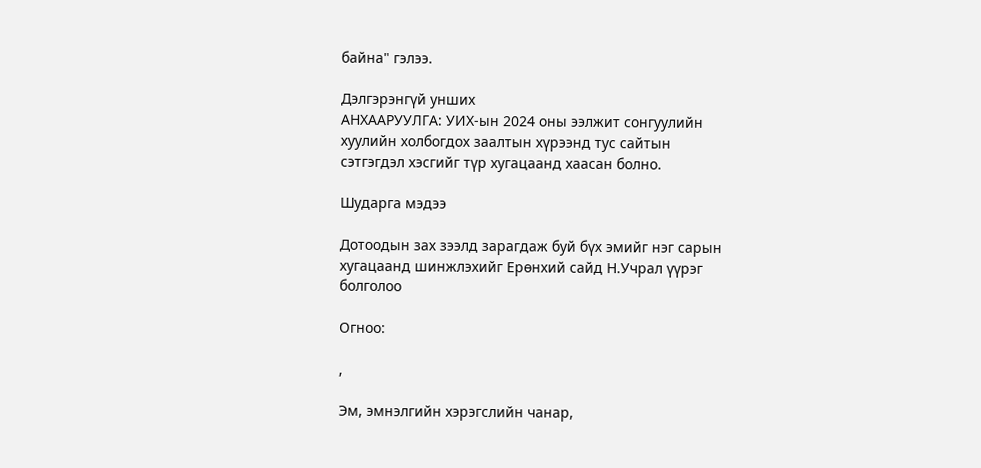байна" гэлээ.

Дэлгэрэнгүй унших
АНХААРУУЛГА: УИХ-ын 2024 оны ээлжит сонгуулийн хуулийн холбогдох заалтын хүрээнд тус сайтын сэтгэгдэл хэсгийг түр хугацаанд хаасан болно.

Шударга мэдээ

Дотоодын зах зээлд зарагдаж буй бүх эмийг нэг сарын хугацаанд шинжлэхийг Ерөнхий сайд Н.Учрал үүрэг болголоо

Огноо:

,

Эм, эмнэлгийн хэрэгслийн чанар,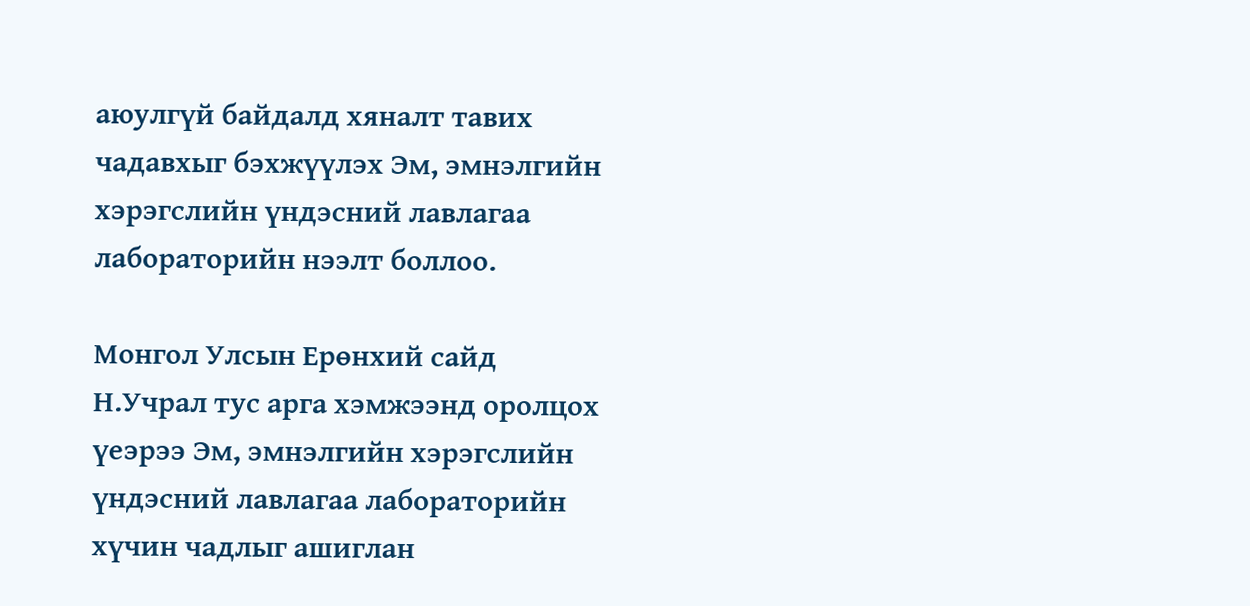аюулгүй байдалд хяналт тавих чадавхыг бэхжүүлэх Эм, эмнэлгийн хэрэгслийн үндэсний лавлагаа лабораторийн нээлт боллоо.

Монгол Улсын Ерөнхий сайд Н.Учрал тус арга хэмжээнд оролцох үеэрээ Эм, эмнэлгийн хэрэгслийн үндэсний лавлагаа лабораторийн хүчин чадлыг ашиглан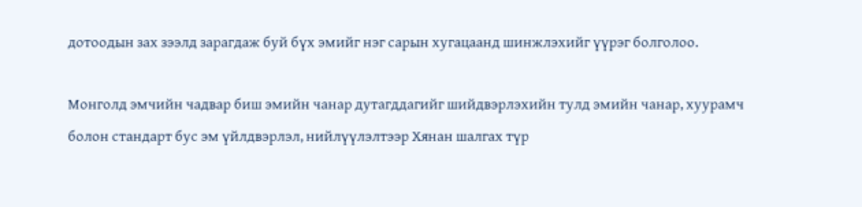дотоодын зах зээлд зарагдаж буй бүх эмийг нэг сарын хугацаанд шинжлэхийг үүрэг болголоо.

Монголд эмчийн чадвар биш эмийн чанар дутагддагийг шийдвэрлэхийн тулд эмийн чанар, хуурамч болон стандарт бус эм үйлдвэрлэл, нийлүүлэлтээр Хянан шалгах түр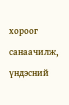хороог санаачилж, үндэсний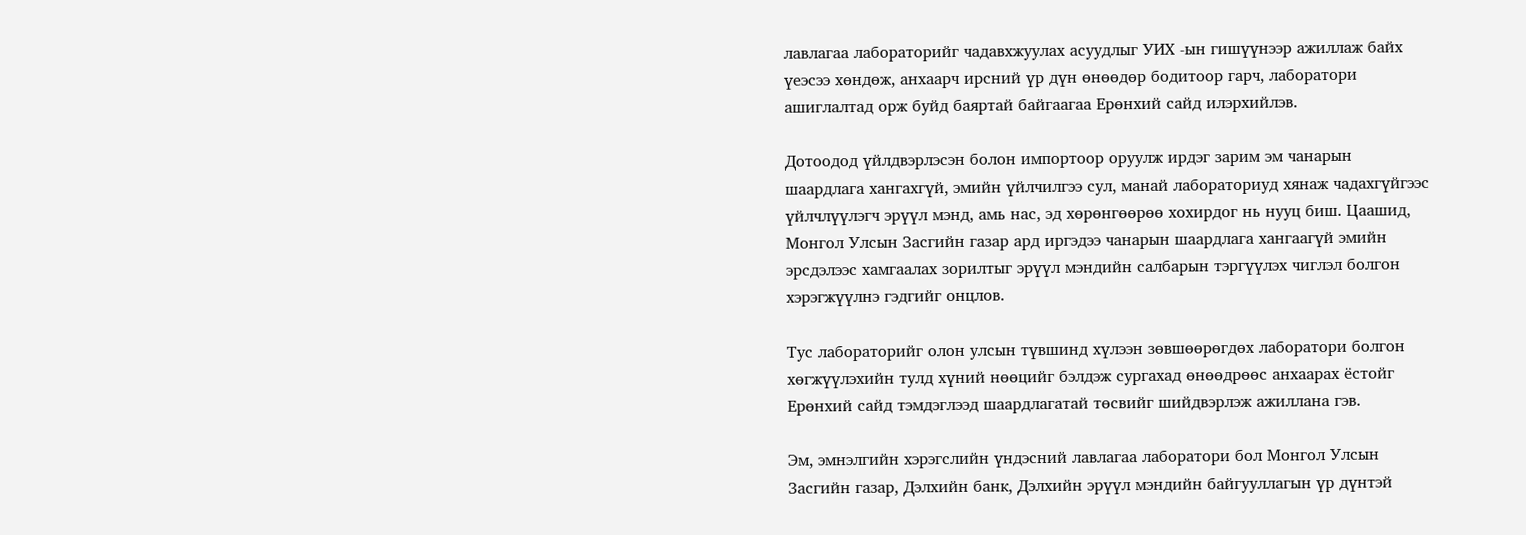лавлагаа лабораторийг чадавхжуулах асуудлыг УИХ -ын гишүүнээр ажиллаж байх үеэсээ хөндөж, анхаарч ирсний үр дүн өнөөдөр бодитоор гарч, лаборатори ашиглалтад орж буйд баяртай байгаагаа Ерөнхий сайд илэрхийлэв.

Дотоодод үйлдвэрлэсэн болон импортоор оруулж ирдэг зарим эм чанарын шаардлага хангахгүй, эмийн үйлчилгээ сул, манай лабораториуд хянаж чадахгүйгээс үйлчлүүлэгч эрүүл мэнд, амь нас, эд хөрөнгөөрөө хохирдог нь нууц биш. Цаашид, Монгол Улсын Засгийн газар ард иргэдээ чанарын шаардлага хангаагүй эмийн эрсдэлээс хамгаалах зорилтыг эрүүл мэндийн салбарын тэргүүлэх чиглэл болгон хэрэгжүүлнэ гэдгийг онцлов.

Тус лабораторийг олон улсын түвшинд хүлээн зөвшөөрөгдөх лаборатори болгон хөгжүүлэхийн тулд хүний нөөцийг бэлдэж сургахад өнөөдрөөс анхаарах ёстойг Ерөнхий сайд тэмдэглээд шаардлагатай төсвийг шийдвэрлэж ажиллана гэв.

Эм, эмнэлгийн хэрэгслийн үндэсний лавлагаа лаборатори бол Монгол Улсын Засгийн газар, Дэлхийн банк, Дэлхийн эрүүл мэндийн байгууллагын үр дүнтэй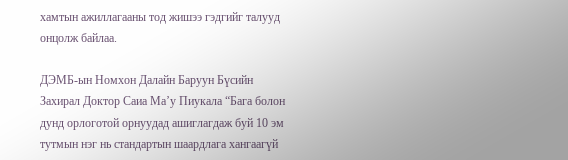хамтын ажиллагааны тод жишээ гэдгийг талууд онцолж байлаа.

ДЭМБ-ын Номхон Далайн Баруун Бүсийн Захирал Доктор Саиа Ма’у Пиукала “Бага болон дунд орлоготой орнуудад ашиглагдаж буй 10 эм тутмын нэг нь стандартын шаардлага хангаагүй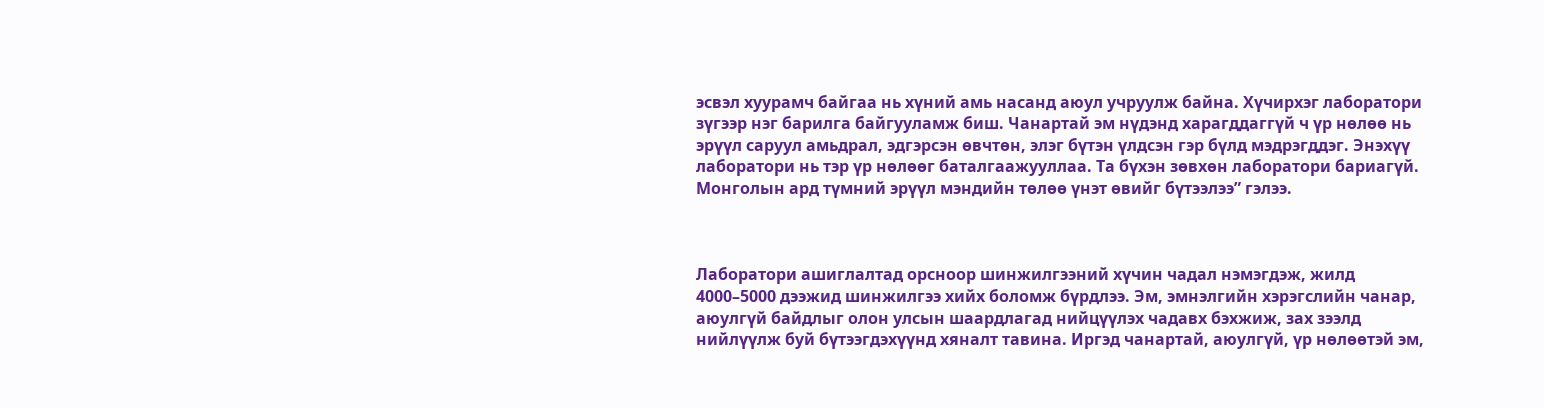эсвэл хуурамч байгаа нь хүний амь насанд аюул учруулж байна. Хүчирхэг лаборатори зүгээр нэг барилга байгууламж биш. Чанартай эм нүдэнд харагддаггүй ч үр нөлөө нь эрүүл саруул амьдрал, эдгэрсэн өвчтөн, элэг бүтэн үлдсэн гэр бүлд мэдрэгддэг. Энэхүү лаборатори нь тэр үр нөлөөг баталгаажууллаа. Та бүхэн зөвхөн лаборатори бариагүй. Монголын ард түмний эрүүл мэндийн төлөө үнэт өвийг бүтээлээ” гэлээ.



Лаборатори ашиглалтад орсноор шинжилгээний хүчин чадал нэмэгдэж, жилд 4000–5000 дээжид шинжилгээ хийх боломж бүрдлээ. Эм, эмнэлгийн хэрэгслийн чанар, аюулгүй байдлыг олон улсын шаардлагад нийцүүлэх чадавх бэхжиж, зах зээлд нийлүүлж буй бүтээгдэхүүнд хяналт тавина. Иргэд чанартай, аюулгүй, үр нөлөөтэй эм,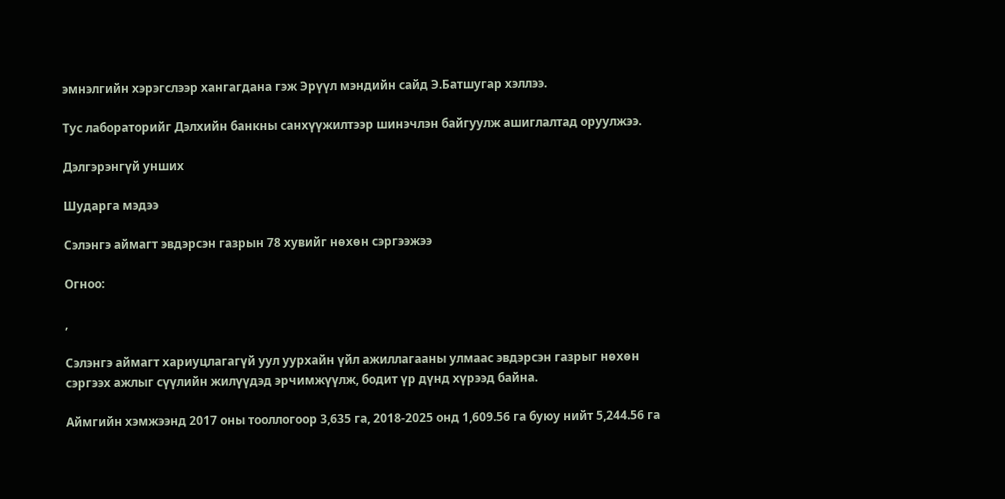эмнэлгийн хэрэгслээр хангагдана гэж Эрүүл мэндийн сайд Э.Батшугар хэллээ.

Тус лабораторийг Дэлхийн банкны санхүүжилтээр шинэчлэн байгуулж ашиглалтад оруулжээ.

Дэлгэрэнгүй унших

Шударга мэдээ

Сэлэнгэ аймагт эвдэрсэн газрын 78 хувийг нөхөн сэргээжээ

Огноо:

,

Сэлэнгэ аймагт хариуцлагагүй уул уурхайн үйл ажиллагааны улмаас эвдэрсэн газрыг нөхөн сэргээх ажлыг сүүлийн жилүүдэд эрчимжүүлж, бодит үр дүнд хүрээд байна.

Аймгийн хэмжээнд 2017 оны тооллогоор 3,635 га, 2018-2025 онд 1,609.56 га буюу нийт 5,244.56 га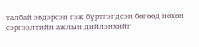талбай эвдэрсэн гэж бүртгэгдсэн бөгөөд нөхөн сэргээлтийн ажлын дийлэнхийг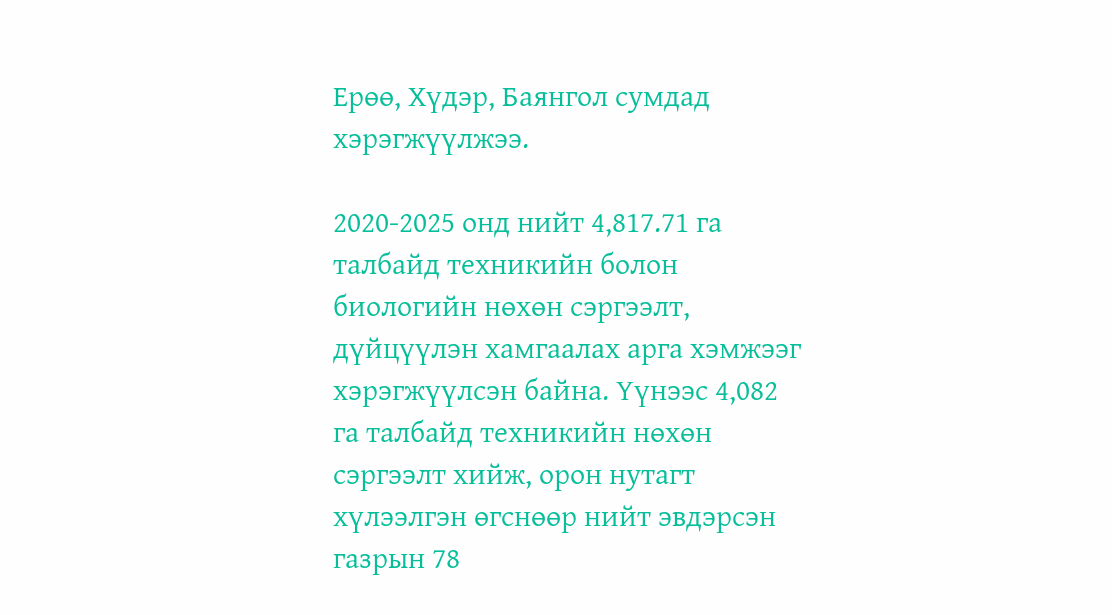Ерөө, Хүдэр, Баянгол сумдад хэрэгжүүлжээ.

2020-2025 онд нийт 4,817.71 га талбайд техникийн болон биологийн нөхөн сэргээлт, дүйцүүлэн хамгаалах арга хэмжээг хэрэгжүүлсэн байна. Үүнээс 4,082 га талбайд техникийн нөхөн сэргээлт хийж, орон нутагт хүлээлгэн өгснөөр нийт эвдэрсэн газрын 78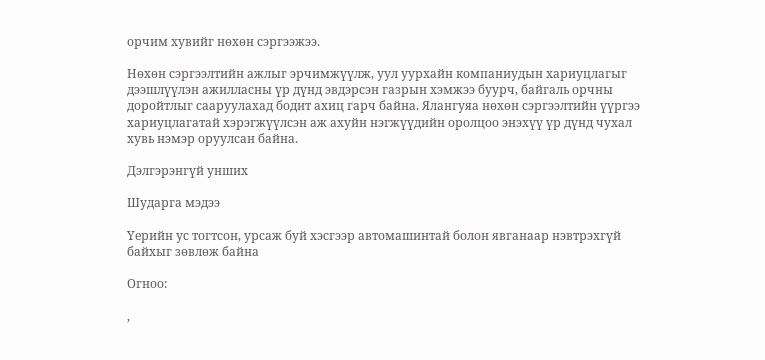орчим хувийг нөхөн сэргээжээ.

Нөхөн сэргээлтийн ажлыг эрчимжүүлж, уул уурхайн компаниудын хариуцлагыг дээшлүүлэн ажилласны үр дүнд эвдэрсэн газрын хэмжээ буурч, байгаль орчны доройтлыг сааруулахад бодит ахиц гарч байна. Ялангуяа нөхөн сэргээлтийн үүргээ хариуцлагатай хэрэгжүүлсэн аж ахуйн нэгжүүдийн оролцоо энэхүү үр дүнд чухал хувь нэмэр оруулсан байна.

Дэлгэрэнгүй унших

Шударга мэдээ

Үерийн ус тогтсон, урсаж буй хэсгээр автомашинтай болон явганаар нэвтрэхгүй байхыг зөвлөж байна

Огноо:

,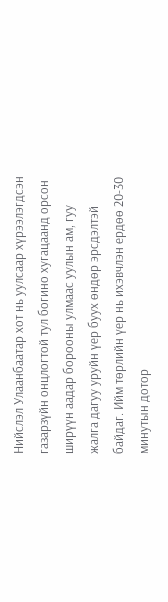Нийслэл Улаанбаатар хот нь уулсаар хүрээлэгдсэн газарзүйн онцлогтой тул богино хугацаанд орсон ширүүн аадар борооны улмаас уулын ам, гуу жалга дагуу уруйн үер буух өндөр эрсдэлтэй байдаг. Ийм төрлийн үер нь ихэвчлэн ердөө 20-30 минутын дотор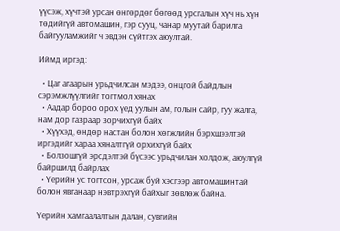үүсэж, хүчтэй урсан өнгөрдөг бөгөөд урсгалын хүч нь хүн төдийгүй автомашин, гэр сууц, чанар муутай барилга байгууламжийг ч эвдэн сүйтгэх аюултай.

Иймд иргэд:

  • Цаг агаарын урьдчилсан мэдээ, онцгой байдлын сэрэмжлүүлгийг тогтмол хянах
  • Аадар бороо орох үед уулын ам, голын сайр, гуу жалга, нам дор газраар зорчихгүй байх
  • Хүүхэд, өндөр настан болон хөгжлийн бэрхшээлтэй иргэдийг хараа хяналтгүй орхихгүй байх
  • Болзошгүй эрсдэлтэй бүсээс урьдчилан холдож, аюулгүй байршилд байрлах
  • Үерийн ус тогтсон, урсаж буй хэсгээр автомашинтай болон явганаар нэвтрэхгүй байхыг зөвлөж байна.

Үерийн хамгаалалтын далан, сувгийн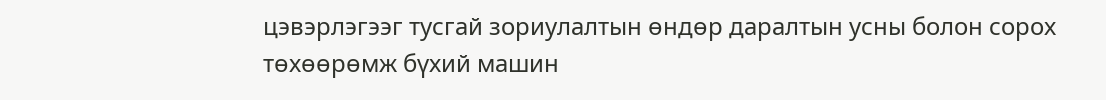цэвэрлэгээг тусгай зориулалтын өндөр даралтын усны болон сорох төхөөрөмж бүхий машин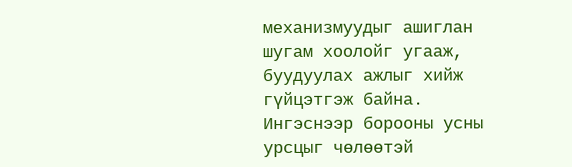механизмуудыг ашиглан шугам хоолойг угааж, буудуулах ажлыг хийж гүйцэтгэж байна. Ингэснээр борооны усны урсцыг чөлөөтэй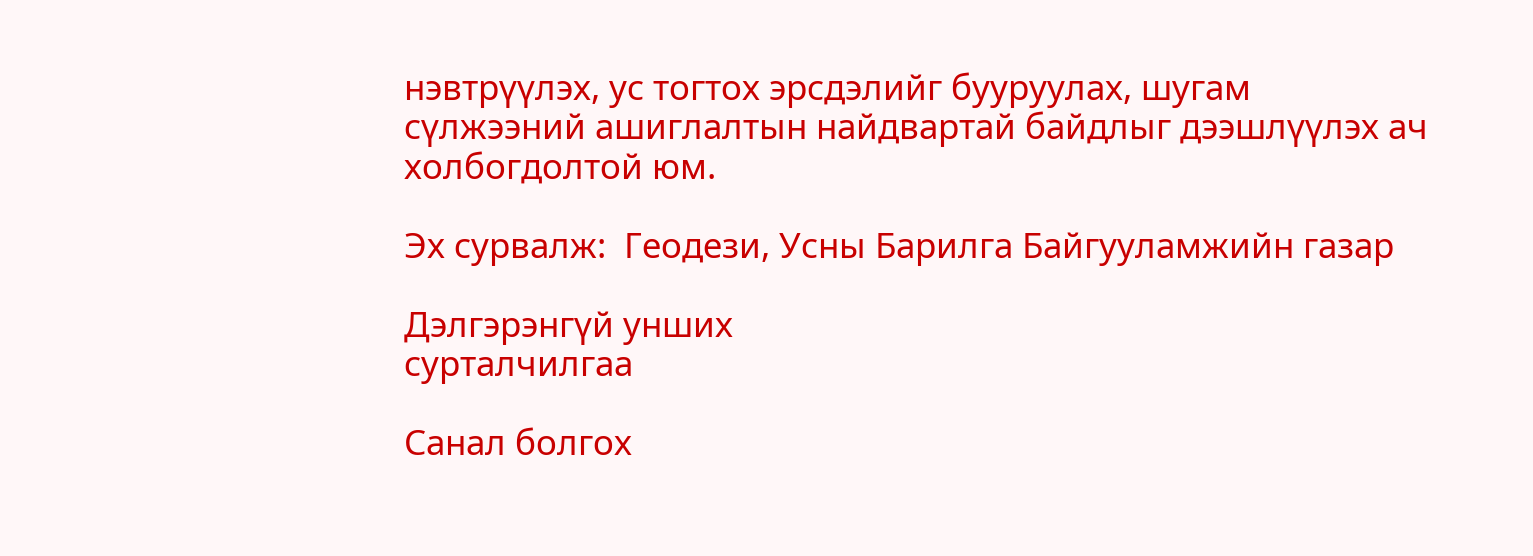нэвтрүүлэх, ус тогтох эрсдэлийг бууруулах, шугам сүлжээний ашиглалтын найдвартай байдлыг дээшлүүлэх ач холбогдолтой юм.

Эх сурвалж:  Геодези, Усны Барилга Байгууламжийн газар

Дэлгэрэнгүй унших
сурталчилгаа

Санал болгох